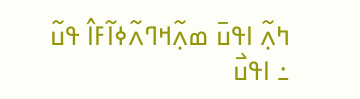ߤߍ߲߬ ߊߟߎ߫ ߘߍ߲߬ߞߣߍ߬ߦߊ߬ߓߊ߮ ߟߎ߬ ߸ ߊߟߎ߯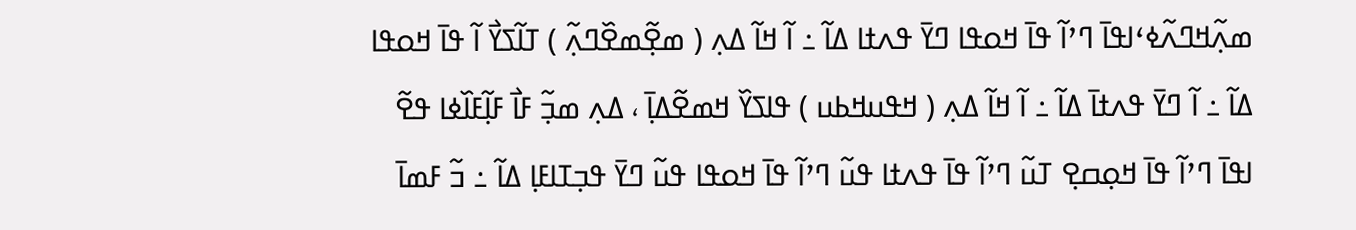ߘߍ߲߬ߞߣߍ߬ߦߵߊߟߊ߫ ߣߴߊ߬ ߟߊ߫ ߞߋߟߊ ߣߌ߫ ߟߍߙߊ ߡߊ߬ ߸ ߊ߬ ߞߊ߬ ߡߍ߲ ( ߘߐ߲߬ߘߐ߰ߣߍ߲߬ ) ߠߊ߬ߖߌ߯ ߊ߬ ߟߊ߫ ߞߋߟߊ ߡߊ߬ ߸ ߊ߬ ߣߌ߫ ߟߍߙߊ߫ ߡߊ߬ ߸ ߊ߬ ߞߊ߬ ߡߍ߲ ( ߞߟߎߞߕߎ ) ߟߊߖߌ߰ ߞߘߐ߬ߡߊ߲߫ ، ߡߍ߲ ߘߏ߲߬ ߓߊ߯ ߓߊ߲߬ߓߊ߰ߦߊ ߟߐ߬ ߊߟߊ߫ ߣߴߊ߬ ߟߊ߫ ߞߋ߲ߛߐ߲ ߠߎ߬ ߣߴߊ߬ ߟߊ߫ ߟߍߙߊ ߟߎ߬ ߣߴߊ߬ ߟߊ߫ ߞߋߟߊ ߟߎ߬ ߣߌ߫ ߟߏ߲ߠߊߓߊ߲ ߡߊ߬ ߸ ߏ߬ ߓߘߊ߫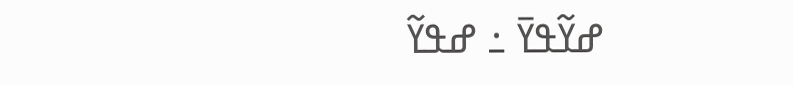ߝߌ߬ߟߌ߫ ߸ ߝߟߌ߬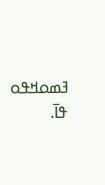ߔߘߋߞߟߋ ߟߊ߫.